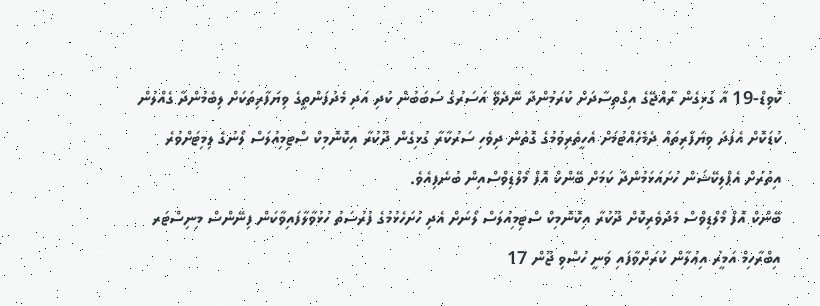ކޮވިޑް-19 އާ ގުޅިގެން ރާއްޖޭގެ އިގްތިސާދަށް ކުރަމުންދާ ނޭދެވޭ އަސަރުގެ ސަބަބުން ކުދި އަދި މެދުފަންތީގެ ވިޔަފާރިތަކަށް ލިބެމުންދާ ގެއްލުން ކުޑަކޮށް އެފަދަ ވިޔަފާރިތައް ދެމެހެއްޓުމަށް އެހީތެރިވުމުގެ ގޮތުން ދިވެހި ސަރުކާރާ ގުޅިގެން ދޫކުރާ އިކޮނޮމިކް ސްޓިމިއުލަސް ލޯނުގެ ލިމިޓަށްވުރެ އިތުރަށް އެޕްލިކޭޝަން ހުށައަޅަމުންދާ ކަމަށް ބޭންކް އޮފް މޯލްޑިވްސްއިން ބުނެފިއެވެ.
ބޭންކް އޮފް މޯލްޑިވްސް މެދުވެރިކޮށް ދޫކުރާ އިކޮނޮމިކް ސްޓިމިއުލަސް ލޯނަށް އެދި ހުށަހެޅުމުގެ ފުރުސަތު ހުޅުވާލާފައިވާކަން ފިނޭންސް މިނިސްޓަރ އިބްރާހިމް އަމީރު އިޢުލާން ކުރަށްވާފައި ވަނީ ހުސްވި ޖޫން 17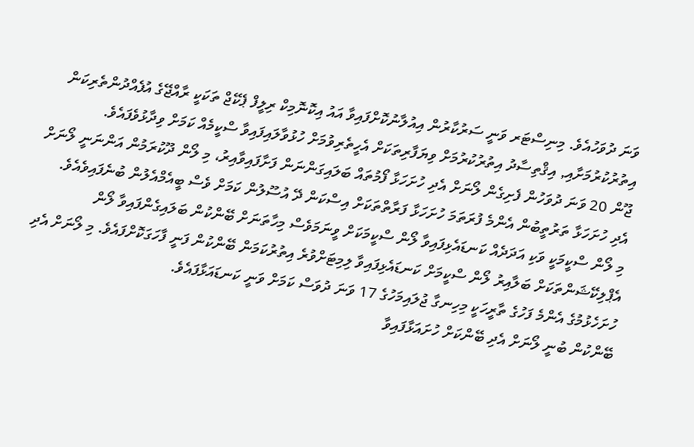ވަނަ ދުވަހުއެވެ. މިނިސްޓަރ ވަނީ ސަރުކާރުން އިއުލާނުކޮށްފައިވާ އައު އިކޮނޮމިކް ރިލީފް ޕެކޭޖް ތަކަކީ ރާއްޖޭގެ އުފެއްދުންތެރިކަން އިތުރުކުރުމަށާއި, އިޤްތިސާދު އިތުރުކުރުމަށް ވިޔަފާރިތަކަށް އެހީތެރިވުމަށް ހުޅުވާލައިފައިވާ ސްކީމެއް ކަމަށް ވިދާޅުވެފައެވެ.
ޖޫން 20 ވަނަ ދުވަހުން ފެށިގެން ލޯނަށް އެދި ހުށަހަޅާ ފޯމުތައް ބަލައިގަންނަން ފަށާފައިވާއިރު، މި ލޯން ދޫކުރަމުން އަންނަނީ ލޯނަށް އެދި ހުށަހަޅާ ތަރުތީބުން އެންމެ ފުރަތަމަ ހުށަހަޅާ ފަރާތްތަކަށް އިސްކަން ދޭ އުސޫލުން ކަމަށް ވެސް ބީއެމްއެލުން ބުނެފައިވެއެވެ.
މި ލޯން ސްކީމަކީ ވަކި އަދަދެއް ކަނޑައެޅިފައިވާ ލޯން ސްކީމަކަށް ވީނަމަވެސް މިހާތަނަށް ބޭންކުން ބަލައިގެންފައިވާ ލޯން އެޕްލިކޭޝަންތަކަށް ބަލާއިރު ލޯން ސްކީމަށް ކަނޑައެޅިފައިވާ ލިމިޓަށްވުރެ އިތުރުކަމަން ބޭންކުން ފަނީ ފާހަގަކޮށްފައެވެ. މި ލޯނަށް އެދި ހުށަހެޅުމުގެ އެންމެ ފަހުގެ ތާރީހަކީ މިހިނގާ ޖުލައިމަހުގެ 17 ވަނަ ދުވަސް ކަމަށް ވަނީ ކަނޑައަޅާފައެވެ.
ބޭންކުން ބުނީ ލޯނަށް އެދި ބޭންކަށް ހުށައަޅާފައިވާ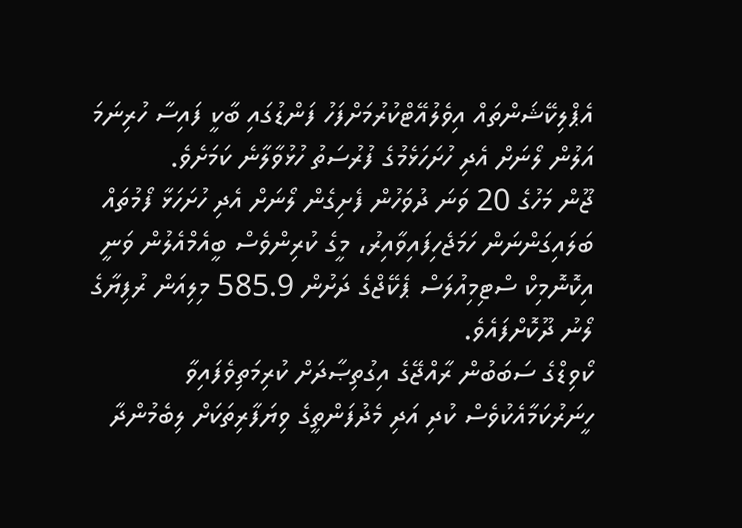އެޕްލިކޭޝަންތައް އިވެލުއޭޓްކުރުމަށްފަހު ފަންޑުގައި ބާކީ ފައިސާ ހުރިނަމަ އަލުން ލޯނަށް އެދި ހުށަހަޅެމުގެ ފުރުސަތު ހުޅުވާލާނެ ކަމަށެވެ.
ޖޫން މަހުގެ 20 ވަނަ ދުވަހުން ފެށިގެން ލޯނަށް އެދި ހުށަހަޅާ ފޯމުތައް ބަލައިގަންނަން ހަމަޖެހިފައިވާއިރު، މީގެ ކުރިންވެސް ބީއެމްއެލުން ވަނީ އިކޮނޮމިކް ސްޓިމިއުލަސް ޕެކޭޖްގެ ދަށުން 585.9 މިލިއަން ރުފިޔާގެ ލޯނު ދޫކޮށްފައެވެ.
ކޯވިޑްގެ ސަބަބުން ރާއްޖޭގެ އިގުތިޞާދަށް ކުރިމަތިވެފައިވާ ހީނަރުކަމާއެކުވެސް ކުދި އަދި މެދުފަންތީގެ ވިޔަފާރިތަކަށް ލިބެމުންދާ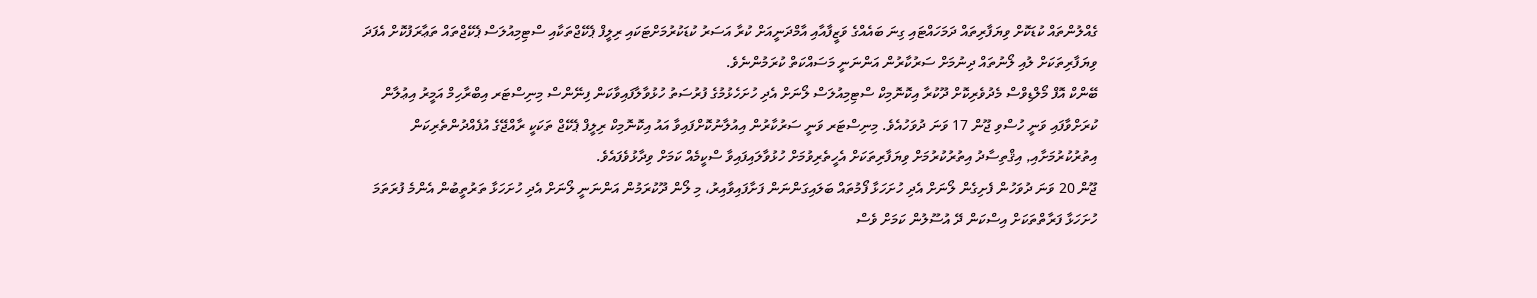ގެއްލުންތައް ކުޑަކޮށް ވިޔަފާރިތައް ދަމަހައްޓައި ގިނަ ބައެއްގެ ވަޒީފާއާއި އާމްދަނީއަށް ކުރާ އަސަރު ކުޑަކުރުމަށްޓަކައި ރިލީފް ޕެކޭޖްތަކާއި ސްޓިމިއުލަސް ޕެކޭޖްތައް ތަޢާރަފުކޮށް އެފަދަ ވިޔަފާރިތަކަށް ލުއި ލޯނުތައް ދިނުމަށް ސަރުކާރުން އަންނަނީ މަސައްކަތް ކުރަމުންނެވެ.
ބޭންކް އޮފް މޯލްޑިވްސް މެދުވެރިކޮށް ދޫކުރާ އިކޮނޮމިކް ސްޓިމިއުލަސް ލޯނަށް އެދި ހުށަހެޅުމުގެ ފުރުސަތު ހުޅުވާލާފައިވާކަން ފިނޭންސް މިނިސްޓަރ އިބްރާހިމް އަމީރު އިޢުލާން ކުރަށްވާފައި ވަނީ ހުސްވި ޖޫން 17 ވަނަ ދުވަހުއެވެ. މިނިސްޓަރ ވަނީ ސަރުކާރުން އިއުލާނުކޮށްފައިވާ އައު އިކޮނޮމިކް ރިލީފް ޕެކޭޖް ތަކަކީ ރާއްޖޭގެ އުފެއްދުންތެރިކަން އިތުރުކުރުމަށާއި, އިޤްތިސާދު އިތުރުކުރުމަށް ވިޔަފާރިތަކަށް އެހީތެރިވުމަށް ހުޅުވާލައިފައިވާ ސްކީމެއް ކަމަށް ވިދާޅުވެފައެވެ.
ޖޫން 20 ވަނަ ދުވަހުން ފެށިގެން ލޯނަށް އެދި ހުށަހަޅާ ފޯމުތައް ބަލައިގަންނަން ފަށާފައިވާއިރު، މި ލޯން ދޫކުރަމުން އަންނަނީ ލޯނަށް އެދި ހުށަހަޅާ ތަރުތީބުން އެންމެ ފުރަތަމަ ހުށަހަޅާ ފަރާތްތަކަށް އިސްކަން ދޭ އުސޫލުން ކަމަށް ވެސް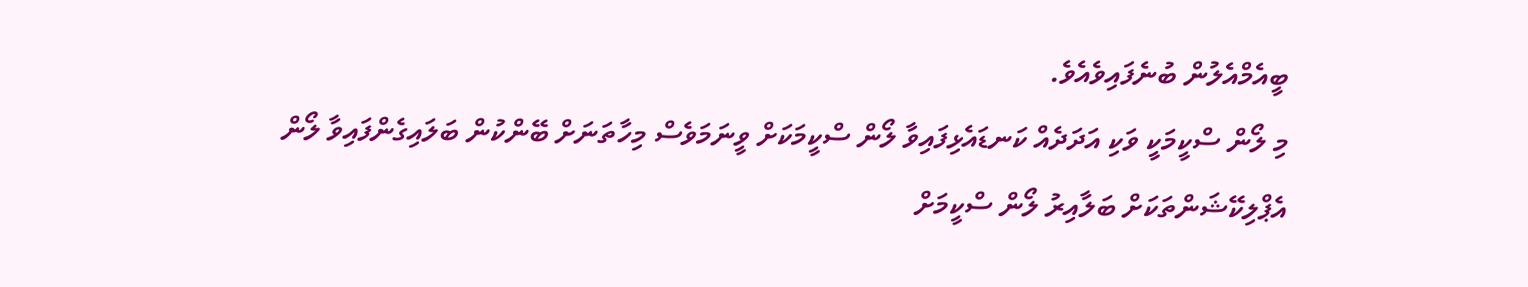ބީއެމްއެލުން ބުނެފައިވެއެވެ.
މި ލޯން ސްކީމަކީ ވަކި އަދަދެއް ކަނޑައެޅިފައިވާ ލޯން ސްކީމަކަށް ވީނަމަވެސް މިހާތަނަށް ބޭންކުން ބަލައިގެންފައިވާ ލޯން އެޕްލިކޭޝަންތަކަށް ބަލާއިރު ލޯން ސްކީމަށް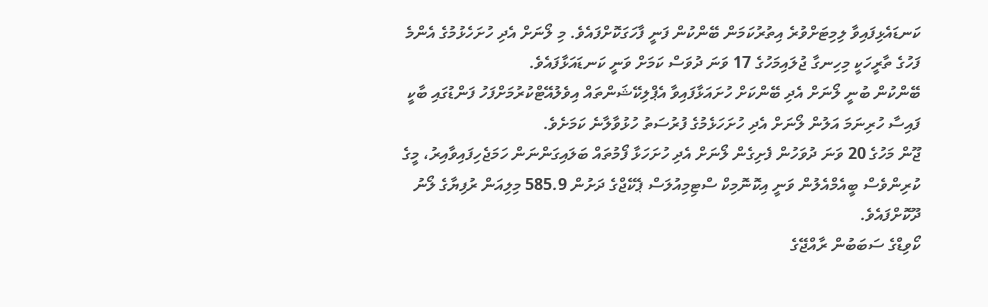ކަނޑައެޅިފައިވާ ލިމިޓަށްވުރެ އިތުރުކަމަން ބޭންކުން ފަނީ ފާހަގަކޮށްފައެވެ. މި ލޯނަށް އެދި ހުށަހެޅުމުގެ އެންމެ ފަހުގެ ތާރީހަކީ މިހިނގާ ޖުލައިމަހުގެ 17 ވަނަ ދުވަސް ކަމަށް ވަނީ ކަނޑައަޅާފައެވެ.
ބޭންކުން ބުނީ ލޯނަށް އެދި ބޭންކަށް ހުށައަޅާފައިވާ އެޕްލިކޭޝަންތައް އިވެލުއޭޓްކުރުމަށްފަހު ފަންޑުގައި ބާކީ ފައިސާ ހުރިނަމަ އަލުން ލޯނަށް އެދި ހުށަހަޅެމުގެ ފުރުސަތު ހުޅުވާލާނެ ކަމަށެވެ.
ޖޫން މަހުގެ 20 ވަނަ ދުވަހުން ފެށިގެން ލޯނަށް އެދި ހުށަހަޅާ ފޯމުތައް ބަލައިގަންނަން ހަމަޖެހިފައިވާއިރު، މީގެ ކުރިންވެސް ބީއެމްއެލުން ވަނީ އިކޮނޮމިކް ސްޓިމިއުލަސް ޕެކޭޖްގެ ދަށުން 585.9 މިލިއަން ރުފިޔާގެ ލޯނު ދޫކޮށްފައެވެ.
ކޯވިޑްގެ ސަބަބުން ރާއްޖޭގެ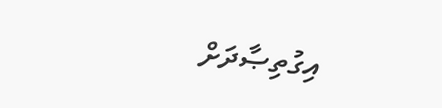އިގުތިޞާދަށް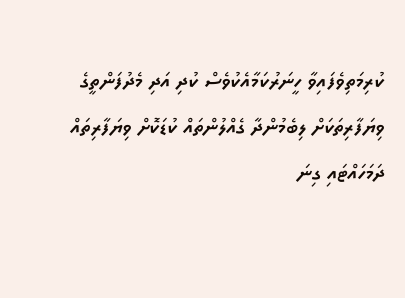ކުރިމަތިވެފައިވާ ހީނަރުކަމާއެކުވެސް ކުދި އަދި މެދުފަންތީގެ ވިޔަފާރިތަކަށް ލިބެމުންދާ ގެއްލުންތައް ކުޑަކޮށް ވިޔަފާރިތައް ދަމަހައްޓައި ގިނަ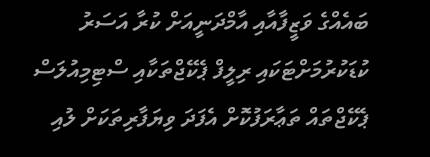ބައެއްގެ ވަޒީފާއާއި އާމްދަނީއަށް ކުރާ އަސަރު ކުޑަކުރުމަށްޓަކައި ރިލީފް ޕެކޭޖްތަކާއި ސްޓިމިއުލަސް ޕެކޭޖްތައް ތަޢާރަފުކޮށް އެފަދަ ވިޔަފާރިތަކަށް ލުއި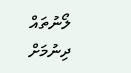ލޯނުތައް ދިނުމަށް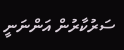ސަރުކާރުން އަންނަނީ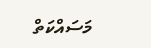މަސައްކަތް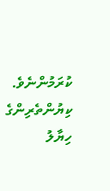ކުރަމުންނެވެ.
ކިޔުންތެރިންގެ ހިޔާލު